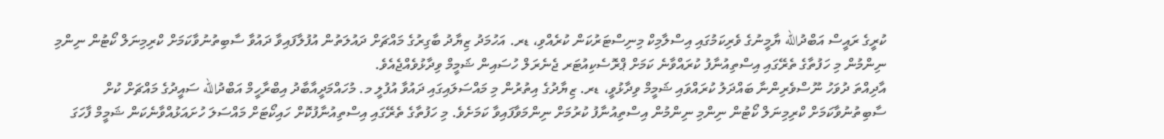ކުރީގެ ރައީސް އަބްދުالله ޔާމީނުގެ ވެރިކަމުގައި އިސްލާމިކް މިނިސްޓަރުކަން ކުރެއްވި، ޑރ. އަހުމަދު ޒިޔާދު ބާގިރުގެ މައްޗަށް ދައުލަތުން އުފުލާފައިވާ ދައުވާ ސާބިތުނުވާކަމަށް ކްރިމިނަލް ކޯޓުން ނިންމި ނިންމުން މި ހަފުތާގެ ތެރޭގައި އިސްތިއުނާފު ކުރައްވާނެ ކަމަށް ޕްރޮސެކިއުޓަރ ޖެނެރަލް ހުސައިން ޝަމީމް ވިދާޅުވެއްޖެއެވެ.
އާދިއްތަ ދުވަހު ނޫސްވެރިންނާ ބައްދަލު ކުރައްވައި ޝަމީމް ވިދާޅުވީ، ޑރ. ޒިޔާދުގެ އިތުރުން މި މައްސަލައިގައި ދައުވާ އުފުލީ މ. މުހައްމަދީއާބާދު އިބްރާހީމް އަބްދުالله ސައީދުގެ މައްޗަށް ކުށް ސާބިތުނުވާކަމަށް ކްރިމިނަލް ކޯޓުން ނިންމި ނިންމުން އިސްތިއުނާފު ކުރުމަށް ނިންމަވާފައިވާ ކަމަށެވެ. މި ހަފުތާގެ ތެރޭގައި އިސްތިއުނާފުކޮށް ހައިކޯޓަށް މައްސަލަ ހުށައަޅުއްވާނެކަން ޝަމީމް ފާހަގަ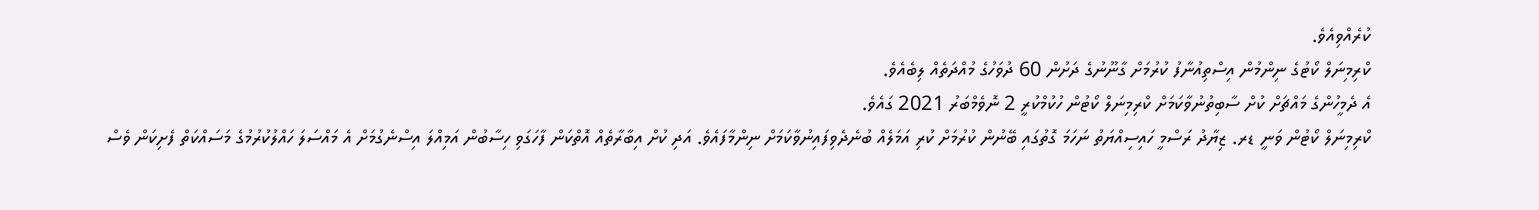ކުރެއްވިއެވެ.
ކްރިމިނަލް ކޯޓުގެ ނިންމުން އިސްތިއުނާފު ކުރުމަށް ގާނޫނުގެ ދަށުން 60 ދުވަހުގެ މުއްދަތެއް ލިބެއެވެ.
އެ ދެމީހުންގެ މައްޗަށް ކުށް ސާބިތުނުވާކަމަށް ކްރިމިނަލް ކޯޓުން ހުކުމްކުރީ 2 ނޮވެމްބަރު 2021 ގައެވެ.
ކްރިމިނަލް ކޯޓުން ވަނީ ޑރ. ޒިޔާދު ރަސްމީ ހައިސިއްޔަތު ނަހަމަ ގޮތުގައި ބޭނުން ކުރުމަށް ކުރި އަމަލެއް ބުނެދެވިފައިނުވާކަމަށް ނިންމާފައެވެ. އަދި ކުށް އިބާރާތެއް އޮތްކަން ފާހަގަވި ހިސާބުން އަމިއްލަ އިސްނެގުމަށް އެ މައްސަލަ ހައްލުކުރުމުގެ މަސައްކަތް ފެށިކަން ވެސް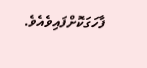ފާހަގަކޮށްފައިވެއެވެ.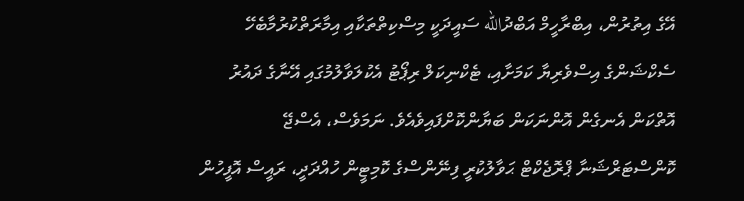އޭގެ އިތުރުން، އިބްރާހީމް އަބްދުالله ސައީދަކީ މިސްކިތްތަކާއި އިމާރަތްކުރުމާބެހޭ ސެކްޝަންގެ އިސްވެރިޔާ ކަމަށާއި، ޓެކްނިކަލް ރިޕޯޓު އެކުލަވާލުމުގައި އޭނާގެ ދައުރު އޮތްކަން އެނގެން އޮންނަކަން ބަޔާންކޮށްފައިވެއެވެ. ނަމަވެސް، އެސްޖޭ ކޮންސްޓަރްޝަނާ ޕްރޮޖެކްޓް ޙަވާލުކުރީ ފިނޭންސްގެ ކޮމިޓީން ހުއްދަދީ، ރައީސް އޮފީހުން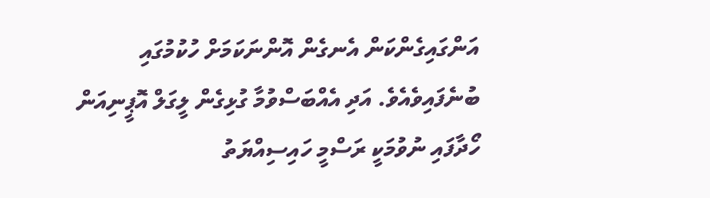އަންގައިގެންކަން އެނގެން އޮންނަކަމަށް ހުކުމުގައި ބުނެފައިވެއެވެ. އަދި އެއްބަސްވުމާ ގުޅިގެން ލީގަލް އޮޕީނިއަން ހޯދާފައި ނުވުމަކީ ރަސްމީ ހައިސިއްޔަތު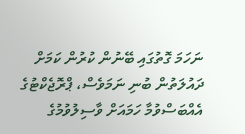ނަހަމަ ގޮތުގައި ބޭނުން ކުރުން ކަމަށް ދައުލަތުން ބުނި ނަމަވެސް، ޕްރޮޖެކްޓުގެ އެއްބަސްވުމާ ހަމައަށް ވާސިލުވުމުގެ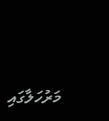މަރުހަލާގައި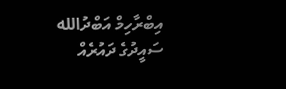އިބްރާހިމް އަބްދުالله ސައީދުގެ ދައުރެއް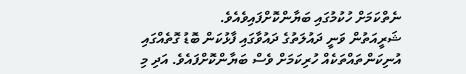ނެތްކަމަށް ހުކުމުގައި ބަޔާންކޮށްފައިވެއެވެ.
ޝަރީއަތުން ވަނީ ދައުލަތުގެ ދައުވާގައި ފާޅުކަން ބޮޑު ގޮތެއްގައި އުނިކަންތައްތަކެއް ހުރިކަމަށް ވެސް ބަޔާންކޮށްފައެވެ. އަދި މި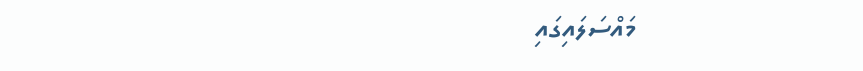މައްސަލައިގައި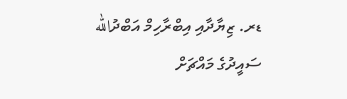ޑރ. ޒިޔާދާއި އިބްރާހިމް އަބްދުالله ސައީދުގެ މައްޗަށް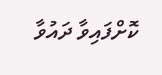ކޮށްފައިވާ ދައުވާ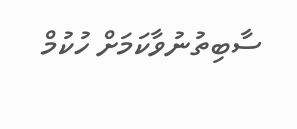ސާބިތުނުވާކަމަށް ހުކުމް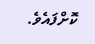ކޮށްފައެވެ.